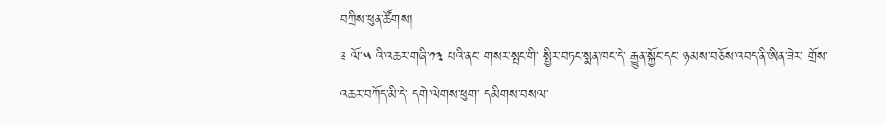བཀྲིས་ཕུན་ཚོགས།
༉ ལོ་༥ འི་འཆར་གཞི་༡༣ པའི་ནང་ གསར་སྤང་གི་ སྤྱིར་བཏང་སྨན་ཁང་དེ་ རྒྱུན་སྐྱོང་དང་ ཉམས་བཅོས་འབད་ནི་ཨིན་ཟེར་ གྲོས་འཆར་བཀོད་མི་དེ་ དགེ་ལེགས་ཕུག་ དམིགས་བསལ་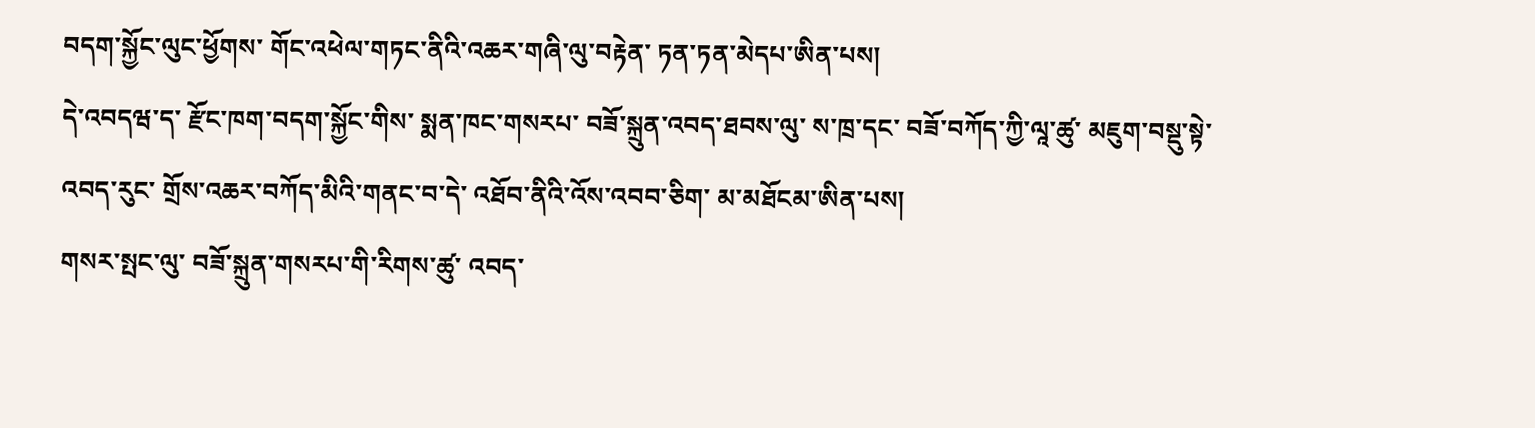བདག་སྐྱོང་ལུང་ཕྱོགས་ གོང་འཕེལ་གཏང་ནིའི་འཆར་གཞི་ལུ་བརྟེན་ ཏན་ཏན་མེདཔ་ཨིན་པས།
དེ་འབདཝ་ད་ རྫོང་ཁག་བདག་སྐྱོང་གིས་ སྨན་ཁང་གསརཔ་ བཟོ་སྐྲུན་འབད་ཐབས་ལུ་ ས་ཁྲ་དང་ བཟོ་བཀོད་ཀྱི་ལཱ་ཚུ་ མཇུག་བསྡུ་སྟེ་འབད་རུང་ གྲོས་འཆར་བཀོད་མིའི་གནང་བ་དེ་ འཐོབ་ནིའི་འོས་འབབ་ཅིག་ མ་མཐོངམ་ཨིན་པས།
གསར་སྤང་ལུ་ བཟོ་སྐྲུན་གསརཔ་གི་རིགས་ཚུ་ འབད་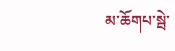མ་ཆོགཔ་སྦེ་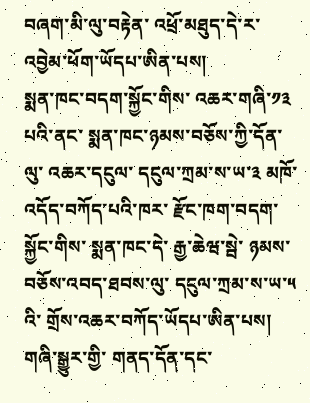བཞག་མི་ལུ་བརྟེན་ འཕྲོ་མཐུད་དེ་ར་ འབྱེམ་ཕོག་ཡོདཔ་ཨིན་པས།
སྨན་ཁང་བདག་སྐྱོང་གིས་ འཆར་གཞི་༡༣ པའི་ནང་ སྨན་ཁང་ཉམས་བཅོས་ཀྱི་དོན་ལུ་ འཆར་དངུལ་ དངུལ་ཀྲམ་ས་ཡ་༣ མཁོ་འདོད་བཀོད་པའི་ཁར་ རྫོང་ཁག་བདག་སྐྱོང་གིས་ སྨན་ཁང་དེ་ རྒྱ་ཆེཝ་སྦེ་ ཉམས་བཅོས་འབད་ཐབས་ལུ་ དངུལ་ཀྲམ་ས་ཡ་༥ འི་ གྲོས་འཆར་བཀོད་ཡོདཔ་ཨིན་པས།
གཞི་སྒྱུར་གྱི་ གནད་དོན་དང་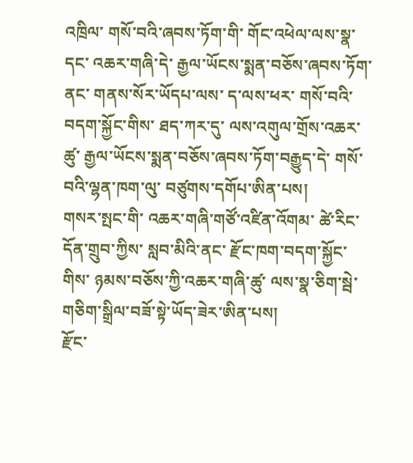འཁྲིལ་ གསོ་བའི་ཞབས་ཏོག་གི་ གོང་འཕེལ་ལས་སྣ་དང་ འཆར་གཞི་དེ་ རྒྱལ་ཡོངས་སྨན་བཅོས་ཞབས་ཏོག་ནང་ གནས་སོར་ཡོདཔ་ལས་ ད་ལས་ཕར་ གསོ་བའི་བདག་སྐྱོང་གིས་ ཐད་ཀར་དུ་ ལས་འགུལ་གྲོས་འཆར་ཚུ་ རྒྱལ་ཡོངས་སྨན་བཅོས་ཞབས་ཏོག་བརྒྱུད་དེ་ གསོ་བའི་ལྷན་ཁག་ལུ་ བཙུགས་དགོཔ་ཨིན་པས།
གསར་སྤང་གི་ འཆར་གཞི་གཙོ་འཛིན་འོགམ་ ཚེ་རིང་དོན་གྲུབ་ཀྱིས་ སླབ་མིའི་ནང་ རྫོང་ཁག་བདག་སྐྱོང་གིས་ ཉམས་བཅོས་ཀྱི་འཆར་གཞི་ཚུ་ ལས་སྣ་ཅིག་སྦེ་ གཅིག་སྒྲིལ་བཟོ་སྟེ་ཡོད་ཟེར་ཨིན་པས།
རྫོང་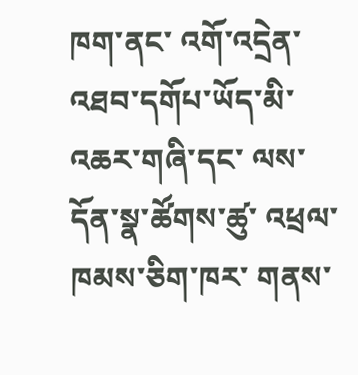ཁག་ནང་ འགོ་འདྲེན་འཐབ་དགོཔ་ཡོད་མི་ འཆར་གཞི་དང་ ལས་དོན་སྣ་ཚོགས་ཚུ་ འཕྲལ་ཁམས་ཅིག་ཁར་ གནས་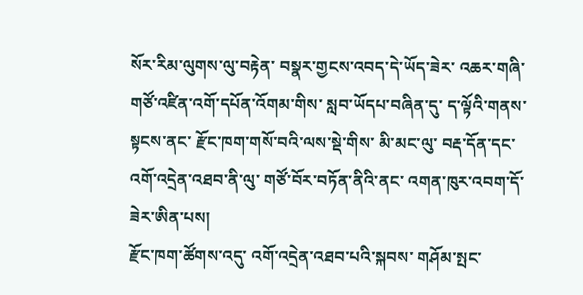སོར་རིམ་ལུགས་ལུ་བརྟེན་ བསྣར་གྱངས་འབད་དེ་ཡོད་ཟེར་ འཆར་གཞི་གཙོ་འཛིན་འགོ་དཔོན་འོགམ་གིས་ སླབ་ཡོདཔ་བཞིན་དུ་ ད་ལྟོའི་གནས་སྟངས་ནང་ རྫོང་ཁག་གསོ་བའི་ལས་སྡེ་གིས་ མི་མང་ལུ་ བརྡ་དོན་དང་ འགོ་འདྲེན་འཐབ་ནི་ལུ་ གཙོ་བོར་བཏོན་ནིའི་ནང་ འགན་ཁུར་འབག་དོ་ཟེར་ཨིན་པས།
རྫོང་ཁག་ཚོགས་འདུ་ འགོ་འདྲེན་འཐབ་པའི་སྐབས་ གཤོམ་སྤང་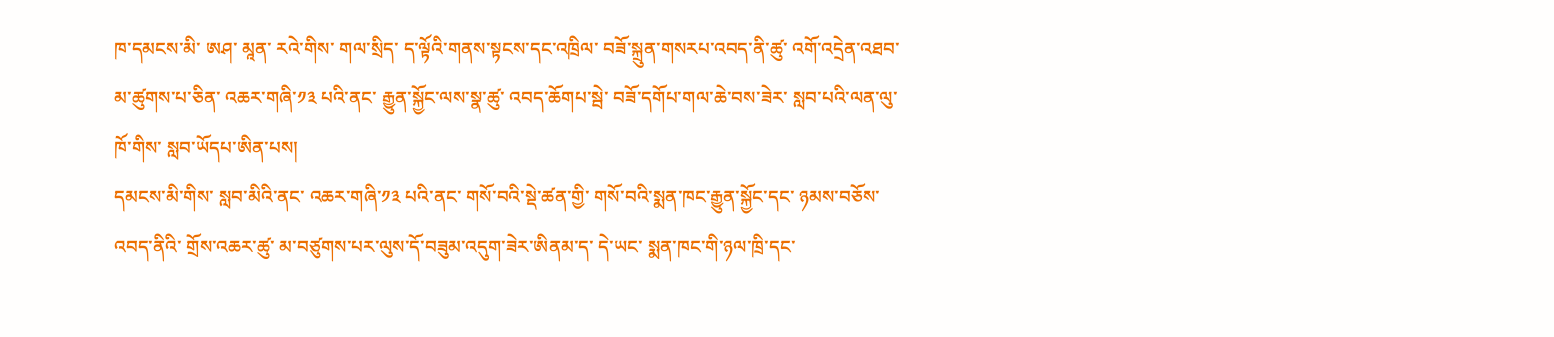ཁ་དམངས་མི་ ཨཤ་ མཱན་ རའེ་གིས་ གལ་སྲིད་ ད་ལྟོའི་གནས་སྟངས་དང་འཁྲིལ་ བཟོ་སྐྲུན་གསརཔ་འབད་ནི་ཚུ་ འགོ་འདྲེན་འཐབ་མ་ཚུགས་པ་ཅིན་ འཆར་གཞི་༡༣ པའི་ནང་ རྒྱུན་སྐྱོང་ལས་སྣ་ཚུ་ འབད་ཆོགཔ་སྦེ་ བཟོ་དགོཔ་གལ་ཆེ་བས་ཟེར་ སླབ་པའི་ལན་ལུ་ ཁོ་གིས་ སླབ་ཡོདཔ་ཨིན་པས།
དམངས་མི་གིས་ སླབ་མིའི་ནང་ འཆར་གཞི་༡༣ པའི་ནང་ གསོ་བའི་སྡེ་ཚན་གྱི་ གསོ་བའི་སྨན་ཁང་རྒྱུན་སྐྱོང་དང་ ཉམས་བཅོས་འབད་ནིའི་ གྲོས་འཆར་ཚུ་ མ་བཙུགས་པར་ལུས་དོ་བཟུམ་འདུག་ཟེར་ཨིནམ་ད་ དེ་ཡང་ སྨན་ཁང་གི་ཉལ་ཁྲི་དང་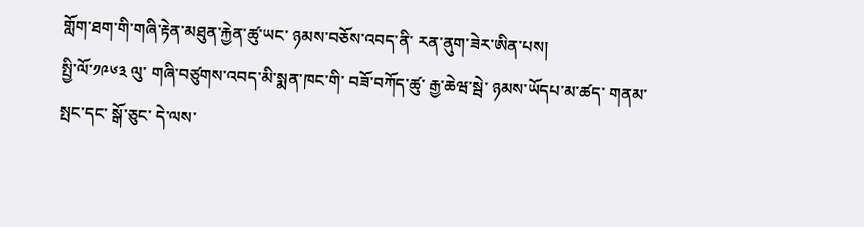གློག་ཐག་གི་གཞི་རྟེན་མཐུན་རྐྱེན་ཚུ་ཡང་ ཉམས་བཅོས་འབད་ནི་ རན་ནུག་ཟེར་ཨིན་པས།
སྤྱི་ལོ་༡༩༦༣ ལུ་ གཞི་བཙུགས་འབད་མི་སྨན་ཁང་གི་ བཟོ་བཀོད་ཚུ་ རྒྱ་ཆེཝ་སྦེ་ ཉམས་ཡོདཔ་མ་ཚད་ གནམ་སྤང་དང་ སྒོ་ཅུང་ དེ་ལས་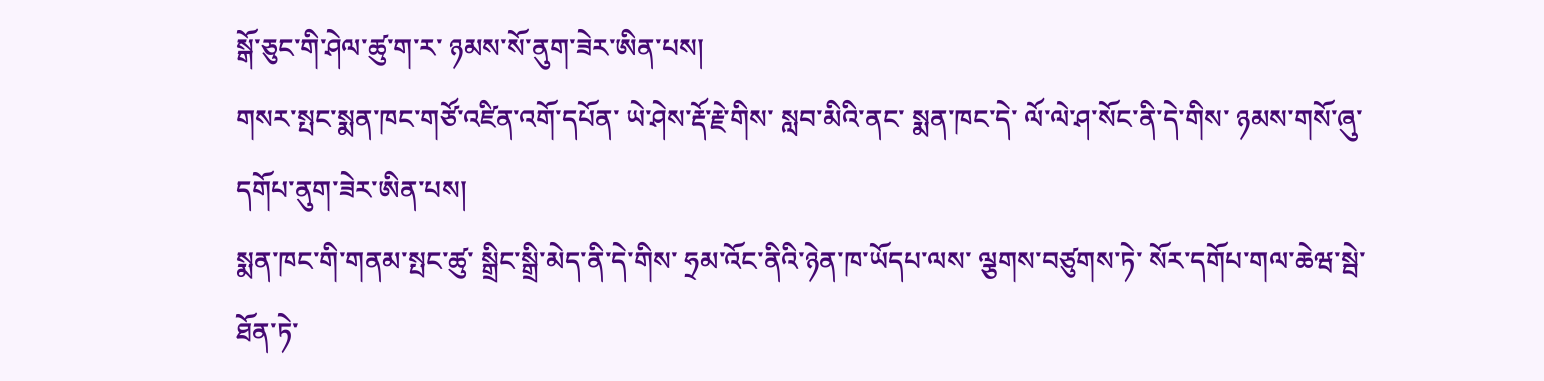སྒོ་ཅུང་གི་ཤེལ་ཚུ་ག་ར་ ཉམས་སོ་ནུག་ཟེར་ཨིན་པས།
གསར་སྤང་སྨན་ཁང་གཙོ་འཛིན་འགོ་དཔོན་ ཡེ་ཤེས་རྡོ་རྗེ་གིས་ སླབ་མིའི་ནང་ སྨན་ཁང་དེ་ ལོ་ལེ་ཤ་སོང་ནི་དེ་གིས་ ཉམས་གསོ་ཞུ་དགོཔ་ནུག་ཟེར་ཨིན་པས།
སྨན་ཁང་གི་གནམ་སྤང་ཚུ་ སྒྲིང་སྒྲི་མེད་ནི་དེ་གིས་ ཧྲམ་འོང་ནིའི་ཉེན་ཁ་ཡོདཔ་ལས་ ལྕགས་བཙུགས་ཏེ་ སོར་དགོཔ་གལ་ཆེཝ་སྦེ་ཐོན་ཏེ་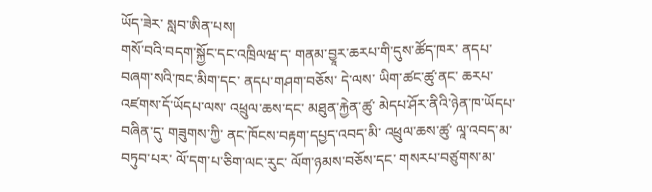ཡོད་ཟེར་ སླབ་ཨིན་པས།
གསོ་བའི་བདག་སྐྱོང་དང་འཁྲིལཝ་ད་ གནམ་བྱཱར་ཆརཔ་གི་དུས་ཚོད་ཁར་ ནདཔ་བཞག་སའི་ཁང་མིག་དང་ ནདཔ་གཤག་བཅོས་ དེ་ལས་ ཡིག་ཚང་ཚུ་ནང་ ཆརཔ་འཛགས་དོ་ཡོདཔ་ལས་ འཕྲུལ་ཆས་དང་ མཐུན་རྐྱེན་ཚུ་ མེདཔ་ཤོར་ནིའི་ཉེན་ཁ་ཡོདཔ་བཞིན་དུ་ གཟུགས་ཀྱི་ ནང་ཁོངས་བརྟག་དཔྱད་འབད་མི་ འཕྲུལ་ཆས་ཚུ་ ལཱ་འབད་མ་བཏུབ་པར་ ལོ་དག་པ་ཅིག་ལང་རུང་ ལོག་ཉམས་བཅོས་དང་ གསརཔ་བཙུགས་མ་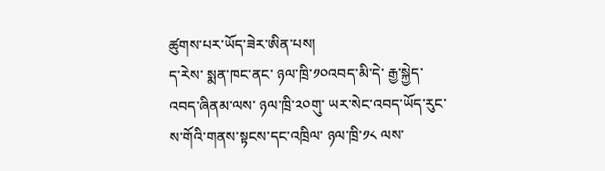ཚུགས་པར་ཡོད་ཟེར་ཨིན་པས།
ད་རེས་ སྨན་ཁང་ནང་ ཉལ་ཁྲི་༡༠འབད་མི་དེ་ རྒྱ་སྐྱེད་འབད་ཞིནམ་ལས་ ཉལ་ཁྲི་༢༠གུ་ ཡར་སེང་འབད་ཡོད་རུང་ ས་གོའི་གནས་སྟངས་དང་འཁྲིལ་ ཉལ་ཁྲི་༡༨ ལས་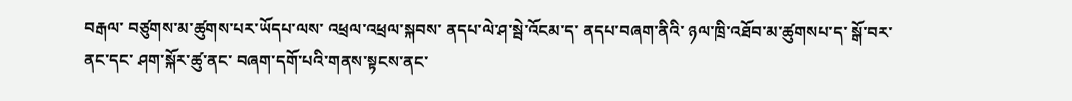བརྒལ་ བཙུགས་མ་ཚུགས་པར་ཡོདཔ་ལས་ འཕྲལ་འཕྲལ་སྐབས་ ནདཔ་ལེ་ཤ་སྦེ་འོངམ་ད་ ནདཔ་བཞག་ནིའི་ ཉལ་ཁྲི་འཐོབ་མ་ཚུགསཔ་ད་ སྒོ་བར་ནང་དང་ ཤག་སྐོར་ཚུ་ནང་ བཞག་དགོ་པའི་གནས་སྟངས་ནང་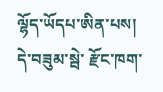ལྷོད་ཡོདཔ་ཨིན་པས།
དེ་བཟུམ་སྦེ་ རྫོང་ཁག་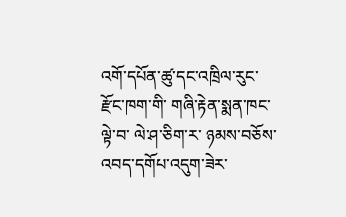འགོ་དཔོན་ཚུ་དང་འཁྲིལ་རུང་ རྫོང་ཁག་གི་ གཞི་རྟེན་སྨན་ཁང་ལྟེ་བ་ ལེ་ཤ་ཅིག་ར་ ཉམས་བཅོས་འབད་དགོཔ་འདུག་ཟེར་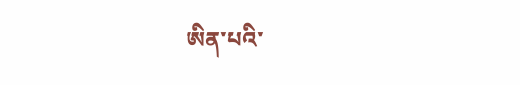ཨིན་པའི་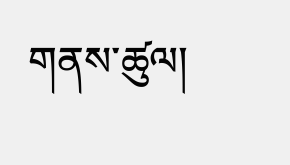གནས་ཚུལ།